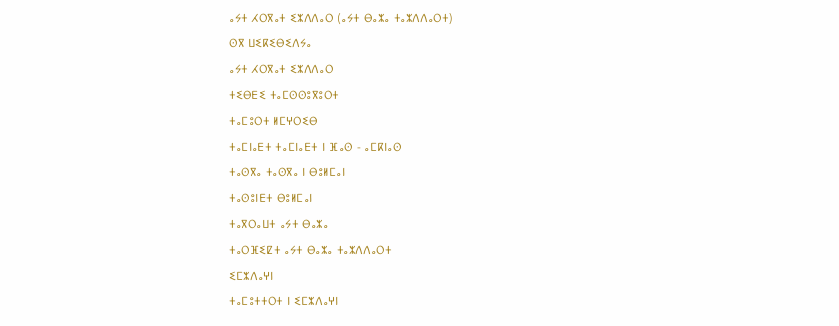ⴰⵢⵜ ⵃⵔⴳⴰⵜ ⵉⵣⴷⴷⴰⵔ (ⴰⵢⵜ ⴱⴰⵣⴰ ⵜⴰⵣⴷⴷⴰⵔⵜ)
ⵙⴳ ⵡⵉⴽⵉⴱⵉⴷⵢⴰ
ⴰⵢⵜ ⵃⵔⴳⴰⵜ ⵉⵣⴷⴷⴰⵔ
ⵜⵉⴱⴹⵉ ⵜⴰⵎⵙⵙⵓⴳⵓⵔⵜ
ⵜⴰⵎⵓⵔⵜ ⵍⵎⵖⵔⵉⴱ
ⵜⴰⵎⵏⴰⴹⵜ ⵜⴰⵎⵏⴰⴹⵜ ⵏ ⴼⴰⵙ - ⴰⵎⴽⵏⴰⵙ
ⵜⴰⵙⴳⴰ ⵜⴰⵙⴳⴰ ⵏ ⴱⵓⵍⵎⴰⵏ
ⵜⴰⵙⵓⵏⴹⵜ ⴱⵓⵍⵎⴰⵏ
ⵜⴰⴳⵔⴰⵡⵜ ⴰⵢⵜ ⴱⴰⵣⴰ
ⵜⴰⵔⴼⵉⵇⵜ ⴰⵢⵜ ⴱⴰⵣⴰ ⵜⴰⵣⴷⴷⴰⵔⵜ
ⵉⵎⵣⴷⴰⵖⵏ
ⵜⴰⵎⵓⵜⵜⵔⵜ ⵏ ⵉⵎⵣⴷⴰⵖⵏ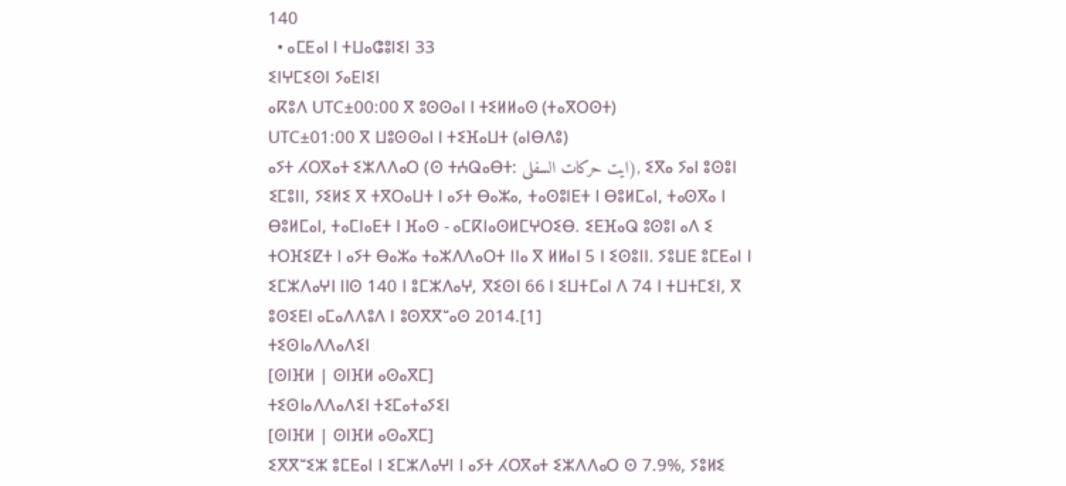140
  • ⴰⵎⴹⴰⵏ ⵏ ⵜⵡⴰⵛⵓⵏⵉⵏ 33
ⵉⵏⵖⵎⵉⵙⵏ ⵢⴰⴹⵏⵉⵏ
ⴰⴽⵓⴷ UTC±00:00 ⴳ ⵓⵙⵙⴰⵏ ⵏ ⵜⵉⵍⵍⴰⵙ (ⵜⴰⴳⵔⵙⵜ)
UTC±01:00 ⴳ ⵡⵓⵙⵙⴰⵏ ⵏ ⵜⵉⴼⴰⵡⵜ (ⴰⵏⴱⴷⵓ)
ⴰⵢⵜ ⵃⵔⴳⴰⵜ ⵉⵣⴷⴷⴰⵔ (ⵙ ⵜⵄⵕⴰⴱⵜ: ايت حركات السفلى), ⵉⴳⴰ ⵢⴰⵏ ⵓⵙⵓⵏ ⵉⵎⵓⵏⵏ, ⵢⵉⵍⵉ ⴳ ⵜⴳⵔⴰⵡⵜ ⵏ ⴰⵢⵜ ⴱⴰⵣⴰ, ⵜⴰⵙⵓⵏⴹⵜ ⵏ ⴱⵓⵍⵎⴰⵏ, ⵜⴰⵙⴳⴰ ⵏ ⴱⵓⵍⵎⴰⵏ, ⵜⴰⵎⵏⴰⴹⵜ ⵏ ⴼⴰⵙ - ⴰⵎⴽⵏⴰⵙⵍⵎⵖⵔⵉⴱ. ⵉⴹⴼⴰⵕ ⵓⵙⵓⵏ ⴰⴷ ⵉ ⵜⵔⴼⵉⵇⵜ ⵏ ⴰⵢⵜ ⴱⴰⵣⴰ ⵜⴰⵣⴷⴷⴰⵔⵜ ⵏⵏⴰ ⴳ ⵍⵍⴰⵏ 5 ⵏ ⵉⵙⵓⵏⵏ. ⵢⵓⵡⴹ ⵓⵎⴹⴰⵏ ⵏ ⵉⵎⵣⴷⴰⵖⵏ ⵏⵏⵙ 140 ⵏ ⵓⵎⵣⴷⴰⵖ, ⴳⵉⵙⵏ 66 ⵏ ⵉⵡⵜⵎⴰⵏ ⴷ 74 ⵏ ⵜⵡⵜⵎⵉⵏ, ⴳ ⵓⵙⵉⴹⵏ ⴰⵎⴰⴷⴷⵓⴷ ⵏ ⵓⵙⴳⴳⵯⴰⵙ 2014.[1]
ⵜⵉⵙⵏⴰⴷⴷⴰⴷⵉⵏ
[ⵙⵏⴼⵍ | ⵙⵏⴼⵍ ⴰⵙⴰⴳⵎ]
ⵜⵉⵙⵏⴰⴷⴷⴰⴷⵉⵏ ⵜⵉⵎⴰⵜⴰⵢⵉⵏ
[ⵙⵏⴼⵍ | ⵙⵏⴼⵍ ⴰⵙⴰⴳⵎ]
ⵉⴳⴳⵯⵉⵣ ⵓⵎⴹⴰⵏ ⵏ ⵉⵎⵣⴷⴰⵖⵏ ⵏ ⴰⵢⵜ ⵃⵔⴳⴰⵜ ⵉⵣⴷⴷⴰⵔ ⵙ 7.9%, ⵢⵓⵍⵉ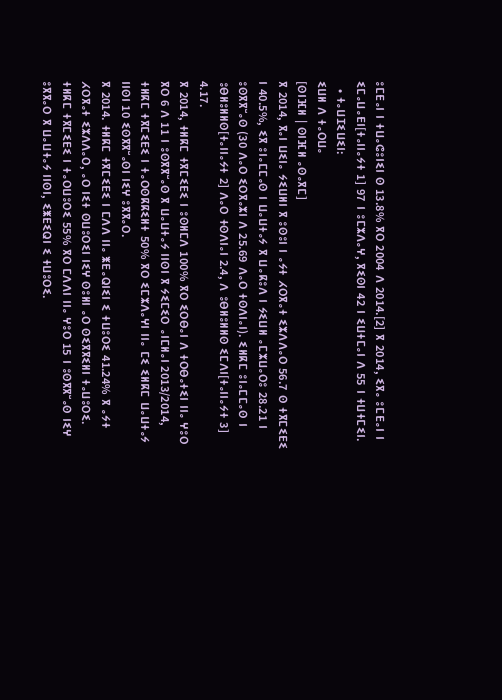ⵓⵎⴹⴰⵏ ⵏ ⵜⵡⴰⵛⵓⵏⵉⵏ ⵙ 13.8% ⴳⵔ 2004 ⴷ 2014.[2] ⴳ 2014, ⵉⴳⴰ ⵓⵎⴹⴰⵏ ⵏ ⵉⵎⴰⵡⴰⴹⵏ[ⵜⴰⵏⵏⴰⵢⵜ 1] 97 ⵏ ⵓⵎⵣⴷⴰⵖ, ⴳⵉⵙⵏ 42 ⵏ ⵉⵡⵜⵎⴰⵏ ⴷ 55 ⵏ ⵜⵡⵜⵎⵉⵏ.
  • ⵜⴰⵡⵊⵉⵡⵉⵏ:
ⵉⵡⵍ ⴷ ⵜⴰⵔⵡⴰ
[ⵙⵏⴼⵍ | ⵙⵏⴼⵍ ⴰⵙⴰⴳⵎ]
ⴳ 2014, ⴳⴰⵏ ⵡⵉⵏⴰ ⵢⵉⵡⵍⵏ ⴳ ⵓⵙⵓⵏ ⵏ ⴰⵢⵜ ⵃⵔⴳⴰⵜ ⵉⵣⴷⴷⴰⵔ 56.7 ⵙ ⵜⴳⵎⵉⴹⵉ ⵏ 40.5%, ⵉⴳ ⵓⵏⴰⵎⵎⴰⵙ ⵏ ⵡⴰⵡⵜⴰⵢ ⴳ ⵡⴰⴽⵓⴷ ⵏ ⵢⵉⵡⵍ ⴰⵎⵣⵡⴰⵔⵓ 28.21 ⵏ ⵓⵙⴳⴳⵯⴰⵙ (30 ⴷⴰⵔ ⵉⵔⴳⴰⵣⵏ ⴷ 25.69 ⴷⴰⵔ ⵜⵙⴷⵏⴰⵏ). ⵉⵍⴽⵎ ⵓⵏⴰⵎⵎⴰⵙ ⵏ ⵓⴱⵍⵓⵍⵍⵙ[ⵜⴰⵏⵏⴰⵢⵜ 2] ⴷⴰⵔ ⵜⵙⴷⵏⴰⵏ 2.4, ⴷ ⵓⴱⵍⵓⵍⵍⵙ ⵉⵎⴷⵏ[ⵜⴰⵏⵏⴰⵢⵜ 3] 4.17.
ⴳ 2014, ⵜⵍⴽⵎ ⵜⴳⵎⵉⴹⵉ ⵏ ⵓⵙⵍⵎⴷ 100% ⴳⵔ ⵉⵔⴱⴰⵏ ⴷ ⵜⵔⴱⴰⵜⵉⵏ ⵏⵏⴰ ⵖⵓⵔ ⴳⵔ 6 ⴷ 11 ⵏ ⵓⵙⴳⴳⵯⴰⵙ ⴳ ⵡⴰⵡⵜⴰⵢ ⵏⵏⵙⵏ ⴳ ⵢⵉⵎⵉⵔ ⴰⵏⵎⵍⴰⵏ 2013/2014, ⵜⵍⴽⵎ ⵜⴳⵎⵉⴹⵉ ⵏ ⵜⴰⵔⵙⴽⴽⵉⵍⵜ 50% ⴳⵔ ⵉⵎⵣⴷⴰⵖⵏ ⵏⵏⴰ ⵎⵉ ⵉⵍⴽⵎ ⵡⴰⵡⵜⴰⵢ ⵏⵏⵙⵏ 10 ⵉⵙⴳⴳⵯⴰⵙⵏ ⵏⵉⵖ ⵓⴳⴳⴰⵔ.
ⴳ 2014. ⵜⵍⴽⵎ ⵜⴳⵎⵉⴹⵉ ⵏ ⵎⴷⴷ ⵏⵏⴰ ⵥⴹⴰⵕⵏⵉⵏ ⵉ ⵜⵡⵓⵔⵉ 41.24% ⴳ ⴰⵢⵜ ⵃⵔⴳⴰⵜ ⵉⵣⴷⴷⴰⵔ, ⴰⵔ ⵏⵉⵜ ⵙⵡⵓⵔⵉⵏ ⵏⵉⵖ ⵙⵓⵍⵏ ⴰⵔ ⵙⵉⴳⴳⵉⵍⵏ ⵜⴰⵡⵓⵔⵉ. ⵜⵍⴽⵎ ⵜⴳⵎⵉⴹⵉ ⵏ ⵜⴰⵔⵡⵓⵔⵉ 55% ⴳⵔ ⵎⴷⴷⵏ ⵏⵏⴰ ⵖⵓⵔ 15 ⵏ ⵓⵙⴳⴳⵯⴰⵙ ⵏⵉⵖ ⵓⴳⴳⴰⵔ ⴳ ⵡⴰⵡⵜⴰⵢ ⵏⵏⵙⵏ, ⵉⵥⴹⵉⵕⵏ ⵉ ⵜⵡⵓⵔⵉ.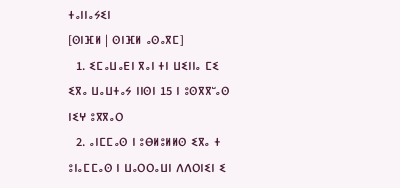ⵜⴰⵏⵏⴰⵢⵉⵏ
[ⵙⵏⴼⵍ | ⵙⵏⴼⵍ ⴰⵙⴰⴳⵎ]
  1. ⵉⵎⴰⵡⴰⴹⵏ ⴳⴰⵏ ⵜⵏ ⵡⵉⵏⵏⴰ ⵎⵉ ⵉⴳⴰ ⵡⴰⵡⵜⴰⵢ ⵏⵏⵙⵏ 15 ⵏ ⵓⵙⴳⴳⵯⴰⵙ ⵏⵉⵖ ⵓⴳⴳⴰⵔ
  2. ⴰⵏⵎⵎⴰⵙ ⵏ ⵓⴱⵍⵓⵍⵍⵙ ⵉⴳⴰ ⵜ ⵓⵏⴰⵎⵎⴰⵙ ⵏ ⵡⴰⵔⵔⴰⵡⵏ ⴷⴷⵔⵏⵉⵏ ⵉ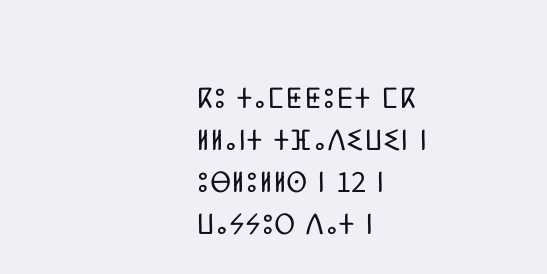ⴽⵓ ⵜⴰⵎⵟⵟⵓⴹⵜ ⵎⴽ ⵍⵍⴰⵏⵜ ⵜⴼⴰⴷⵉⵡⵉⵏ ⵏ ⵓⴱⵍⵓⵍⵍⵙ ⵏ 12 ⵏ ⵡⴰⵢⵢⵓⵔ ⴷⴰⵜ ⵏ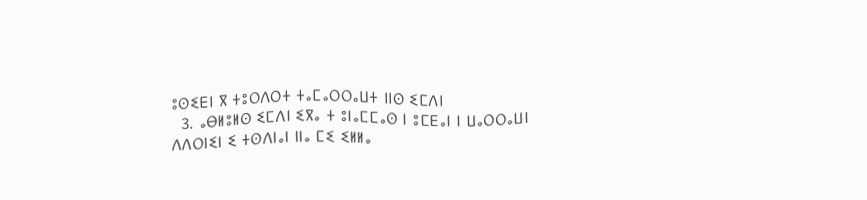ⵓⵙⵉⴹⵏ ⴳ ⵜⵓⵔⴷⵔⵜ ⵜⴰⵎⴰⵔⵔⴰⵡⵜ ⵏⵏⵙ ⵉⵎⴷⵏ
  3. ⴰⴱⵍⵓⵍⵙ ⵉⵎⴷⵏ ⵉⴳⴰ ⵜ ⵓⵏⴰⵎⵎⴰⵙ ⵏ ⵓⵎⴹⴰⵏ ⵏ ⵡⴰⵔⵔⴰⵡⵏ ⴷⴷⵔⵏⵉⵏ ⵉ ⵜⵙⴷⵏⴰⵏ ⵏⵏⴰ ⵎⵉ ⵉⵍⵍⴰ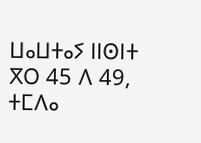ⵡⴰⵡⵜⴰⵢ ⵏⵏⵙⵏⵜ ⴳⵔ 45 ⴷ 49, ⵜⵎⴷⴰ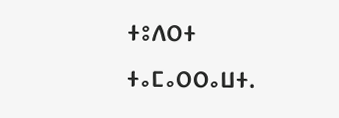ⵜⵓⴷⵔⵜ ⵜⴰⵎⴰⵔⵔⴰⵡⵜ.